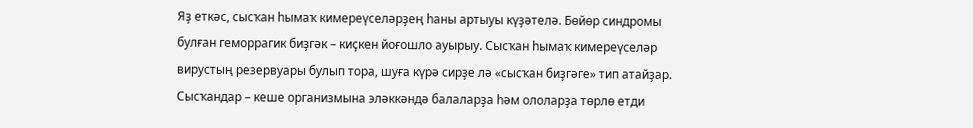Яҙ еткәс, сысҡан һымаҡ кимереүселәрҙең һаны артыуы күҙәтелә. Бөйөр синдромы булған геморрагик биҙгәк – киҫкен йоғошло ауырыу. Сысҡан һымаҡ кимереүселәр вирустың резервуары булып тора, шуға күрә сирҙе лә «сысҡан биҙгәге» тип атайҙар.
Сысҡандар – кеше организмына эләккәндә балаларҙа һәм ололарҙа төрлө етди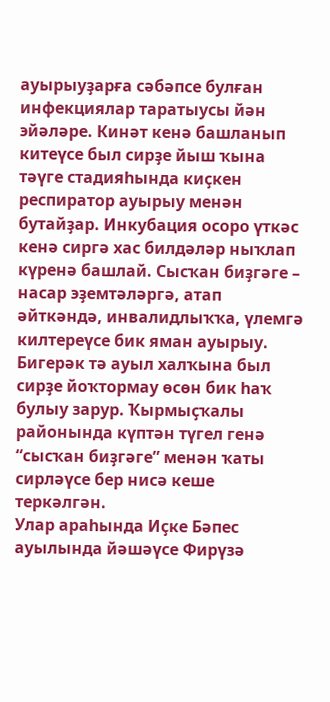ауырыуҙарға сәбәпсе булған инфекциялар таратыусы йән эйәләре. Кинәт кенә башланып китеүсе был сирҙе йыш ҡына тәүге стадияһында киҫкен респиратор ауырыу менән бутайҙар. Инкубация осоро үткәс кенә сиргә хас билдәләр ныҡлап күренә башлай. Сысҡан биҙгәге – насар эҙемтәләргә, атап әйткәндә, инвалидлыҡҡа, үлемгә килтереүсе бик яман ауырыу.
Бигерәк тә ауыл халҡына был сирҙе йоҡтормау өсөн бик һаҡ булыу зарур. Ҡырмыҫҡалы районында күптән түгел генә “сысҡан биҙгәге” менән ҡаты сирләүсе бер нисә кеше теркәлгән.
Улар араһында Иҫке Бәпес ауылында йәшәүсе Фирүзә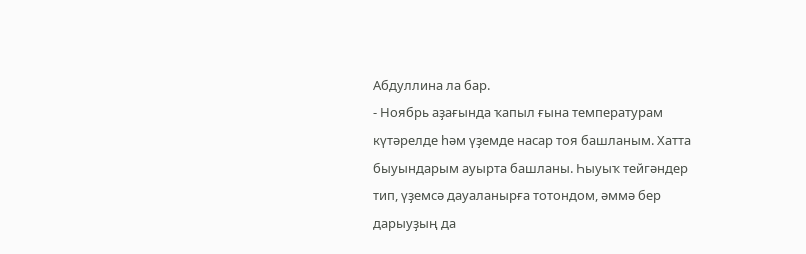Абдуллина ла бар.
- Ноябрь аҙағында ҡапыл ғына температурам күтәрелде һәм үҙемде насар тоя башланым. Хатта быуындарым ауырта башланы. Һыуыҡ тейгәндер тип, үҙемсә дауаланырға тотондом, әммә бер дарыуҙың да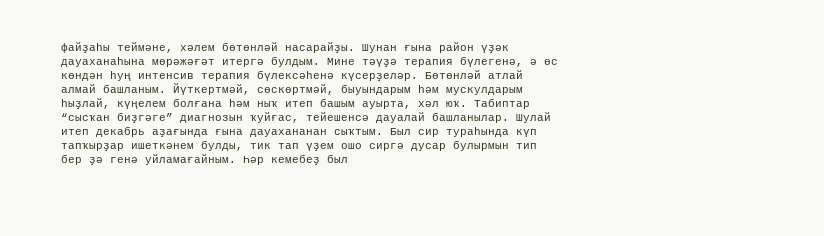файҙаһы теймәне, хәлем бөтөнләй насарайҙы. Шунан ғына район үҙәк дауаханаһына мөрәжәғәт итергә булдым. Мине тәүҙә терапия бүлегенә, ә өс көндән һуң интенсив терапия бүлексәһенә күсерҙеләр. Бөтөнләй атлай алмай башланым. Йүткертмәй, сөскөртмәй, быуындарым һәм мускулдарым һыҙлай, күңелем болғана һәм ныҡ итеп башым ауырта, хәл юҡ. Табиптар “сысҡан биҙгәге” диагнозын ҡуйғас, тейешенсә дауалай башланылар. Шулай итеп декабрь аҙағында ғына дауахананан сыҡтым. Был сир тураһында күп тапҡырҙар ишеткәнем булды, тик тап үҙем ошо сиргә дусар булырмын тип бер ҙә генә уйламағайным. Һәр кемебеҙ был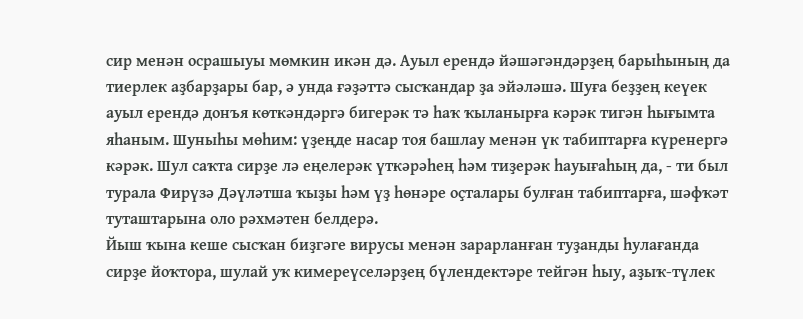сир менән осрашыуы мөмкин икән дә. Ауыл ерендә йәшәгәндәрҙең барыһының да тиерлек аҙбарҙары бар, ә унда ғәҙәттә сысҡандар ҙа эйәләшә. Шуға беҙҙең кеүек ауыл ерендә донъя көткәндәргә бигерәк тә һаҡ ҡыланырға кәрәк тигән һығымта яһаным. Шуныһы мөһим: үҙеңде насар тоя башлау менән үк табиптарға күренергә кәрәк. Шул саҡта сирҙе лә еңелерәк үткәрәһең һәм тиҙерәк һауығаһың да, - ти был турала Фирүзә Дәүләтша ҡыҙы һәм үҙ һөнәре оҫталары булған табиптарға, шәфҡәт туташтарына оло рәхмәтен белдерә.
Йыш ҡына кеше сысҡан биҙгәге вирусы менән зарарланған туҙанды һулағанда сирҙе йоҡтора, шулай уҡ кимереүселәрҙең бүлендектәре тейгән һыу, аҙыҡ-түлек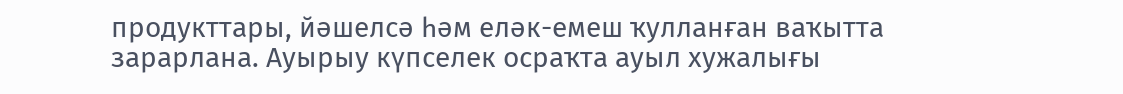продукттары, йәшелсә һәм еләк-емеш ҡулланған ваҡытта зарарлана. Ауырыу күпселек осраҡта ауыл хужалығы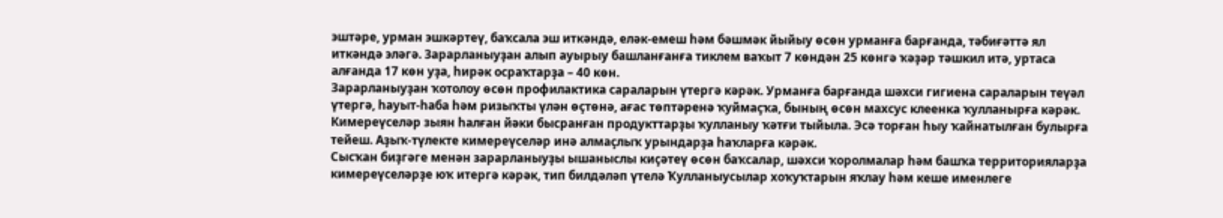эштәре, урман эшкәртеү, баҡсала эш иткәндә, еләк-емеш һәм бәшмәк йыйыу өсөн урманға барғанда, тәбиғәттә ял иткәндә эләгә. Зарарланыуҙан алып ауырыу башланғанға тиклем ваҡыт 7 көндән 25 көнгә ҡәҙәр тәшкил итә, уртаса алғанда 17 көн уҙа, һирәк осраҡтарҙа – 40 көн.
Зарарланыуҙан ҡотолоу өсөн профилактика сараларын үтергә кәрәк. Урманға барғанда шәхси гигиена сараларын теүәл үтергә, һауыт-һаба һәм ризыҡты үлән өҫтөнә, ағас төптәренә ҡуймаҫҡа, бының өсөн махсус клеенка ҡулланырға кәрәк.
Кимереүселәр зыян һалған йәки бысранған продукттарҙы ҡулланыу ҡәтғи тыйыла. Эсә торған һыу ҡайнатылған булырға тейеш. Аҙыҡ-түлекте кимереүселәр инә алмаҫлыҡ урындарҙа һаҡларға кәрәк.
Сысҡан биҙгәге менән зарарланыуҙы ышаныслы киҫәтеү өсөн баҡсалар, шәхси ҡоролмалар һәм башҡа территорияларҙа кимереүселәрҙе юҡ итергә кәрәк, тип билдәләп үтелә Ҡулланыусылар хоҡуҡтарын яҡлау һәм кеше именлеге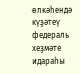өлкәһендә күҙәтеү федераль хеҙмәте идараһы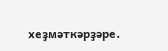хеҙмәткәрҙәре.